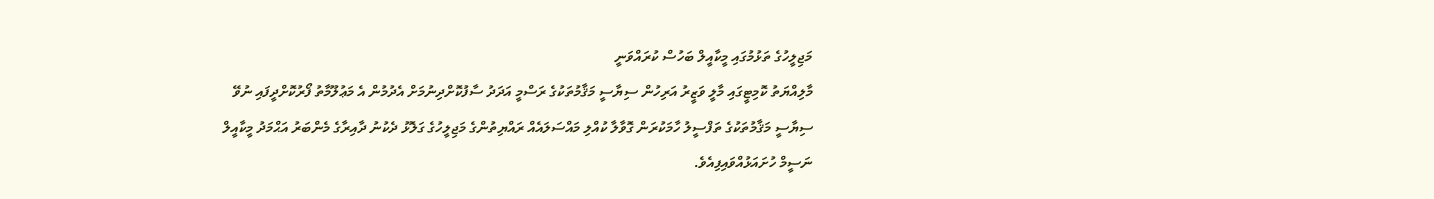މަޖިލީހުގެ ތަޅުމުގައި މީކާއީލް ބަހުސް ކުރައްވަނީ
މާލިއްޔަތު ކޮމިޓީގައި މާލީ ވަޒީރު އަރިހުން ސިޔާސީ މަޤާމުތަކުގެ ރަސްމީ އަދަދު ސާފުކޮށްދިނުމަށް އެދުމުން އެ މަޢުލޫމާތު ފޯރުކޮށްދީފައި ނުވޭ
ސިޔާސީ މަޤާމުތަކުގެ ތަފްސީލު ހާމަކުރަން ގޮވާލާ ކުއްލި މައްސަލައެއް ރައްޔިތުންގެ މަޖިލީހުގެ ގަލޮޅު ދެކުނު ދާއިރާގެ މެންބަރު އަޙްމަދު މީކާއީލް ނަސީމް ހުށައަޅުއްވައިފިއެވެ.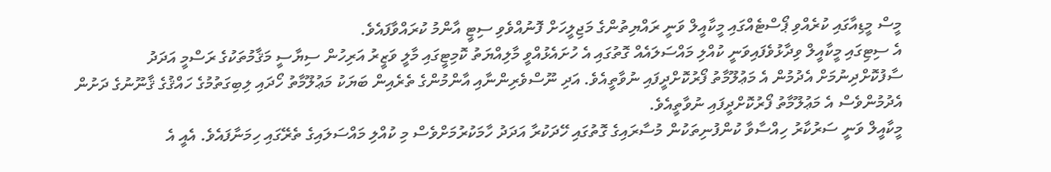މީސް މީޑިއާގައި ކުރެއްވި ޕޯސްޓެއްގައި މީކާއީލް ވަނީ ރައްޔިތުންގެ މަޖިލީހަށް ފޮނުއްވެވި ސިޓީ އާންމު ކުރައްވާފައެވެ.
އެ ސިޓިގައި މީކާއީލް ވިދާޅުވެފައިވަނީ ކުއްލި މައްސަލައެއް ގޮތުގައި އެ ހުށައެޅުއްވީ މާލިއްޔަތު ކޮމިޓީގައި މާލީ ވަޒީރު އަރިހުން ސިޔާސީ މަޤާމުތަކުގެ ރަސްމީ އަދަދު ސާފުކޮށްދިނުމަށް އެދުމުން އެ މަޢުލޫމާތު ފޯރުކޮށްދީފައި ނުވާތީއެވެ. އަދި ނޫސްވެރިންނާއި އާންމުންގެ ތެރެއިން ބަޔަކު މަޢުލޫމާތު ހޯދައި ލިބިގަތުމުގެ ހައްޤުގެ ޤާނޫނުގެ ދަށުން އެދުމުންވެސް އެ މަޢުލޫމާތު ފޯރުކޮށްދީފައި ނުވާތީއެވެ.
މީކާއީލް ވަނީ ސަރުކާރު ހިއްސާވާ ކުންފުނިތަކުން މުސާރައިގެ ގޮތުގައި ހޭދަކުރާ އަދަދު ހާމަކުރުމަށްވެސް މި ކުއްލި މައްސަލައިގެ ތެރޭގައި ހިމަނާފައެވެ. އެއީ އެ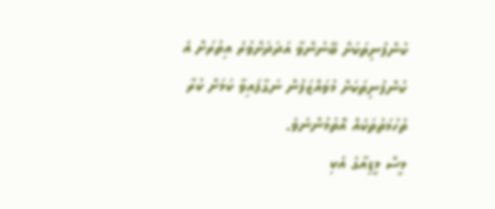ކުންފުނިތަކަށް ބޭނުންވާ އަދަދަށްވުރެ އިތުރަށް އެ ކުންފުނިތަކަށް މުވައްޒަފުން ނަގާފައިވާ ކަމަށް ކުރާ ތުހުމަތުތަކެއް އޮތުމުންނެވެ.
މީސް މީޑިއާގެ އެކި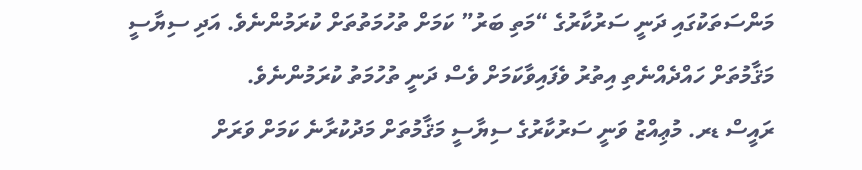މަންސަތަކުގައި ދަނީ ސަރުކާރުގެ “މަތި ބަރު” ކަމަށް ތުހުމަތުތަށް ކުރަމުންނެވެ. އަދި ސިޔާސީ މަޤާމުތަށް ހައްދެއްނެތި އިތުރު ވެފައިވާކަމަށް ވެސް ދަނީ ތުހުމަތު ކުރަމުންނެވެ.
ރައީސް ޑރ. މުޢިއްޒު ވަނީ ސަރުކާރުގެ ސިޔާސީ މަޤާމުތަށް މަދުކުރާނެ ކަމަށް ވަރަށް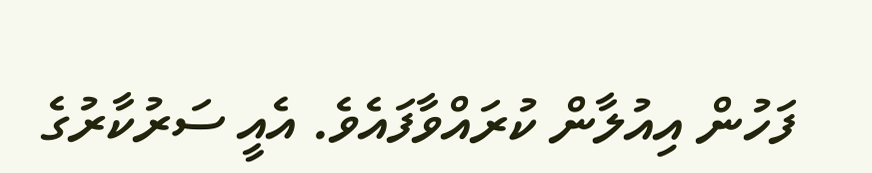ފަހުން އިއުލާން ކުރައްވާފައެވެ. އެއީ ސަރުކާރުގެ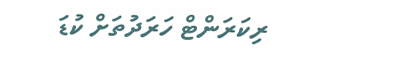ރިކަރަންޓް ހަރަދުތަށް ކުޑަ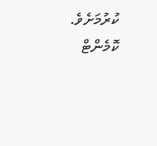ކުރުމަށެވެ.
ކޮމެންޓް